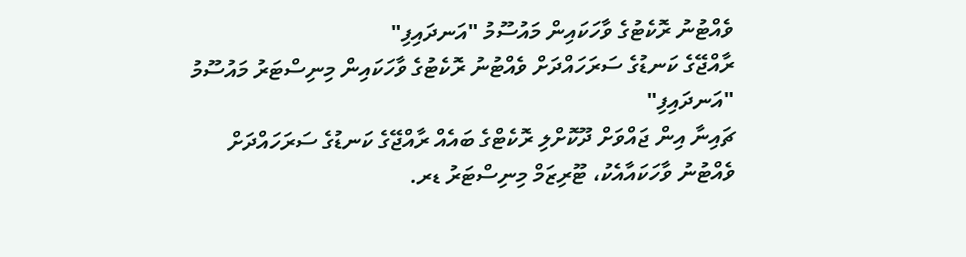ވެއްޓުނު ރޮކެޓުގެ ވާހަކައިން މައުސޫމު "އަނދައިފި"
ރާއްޖޭގެ ކަނޑުގެ ސަރަހައްދަށް ވެއްޓުނު ރޮކެޓުގެ ވާހަކައިން މިނިސްޓަރު މައުސޫމު "އަނދައިފި"
ޗައިނާ އިން ޖައްވަށް ދޫކޮށްލި ރޮކެޓްގެ ބައެއް ރާއްޖޭގެ ކަނޑުގެ ސަރަހައްދަށް ވެއްޓުނު ވާހަކައާއެކު، ޓޫރިޒަމް މިނިސްޓަރު ޑރ.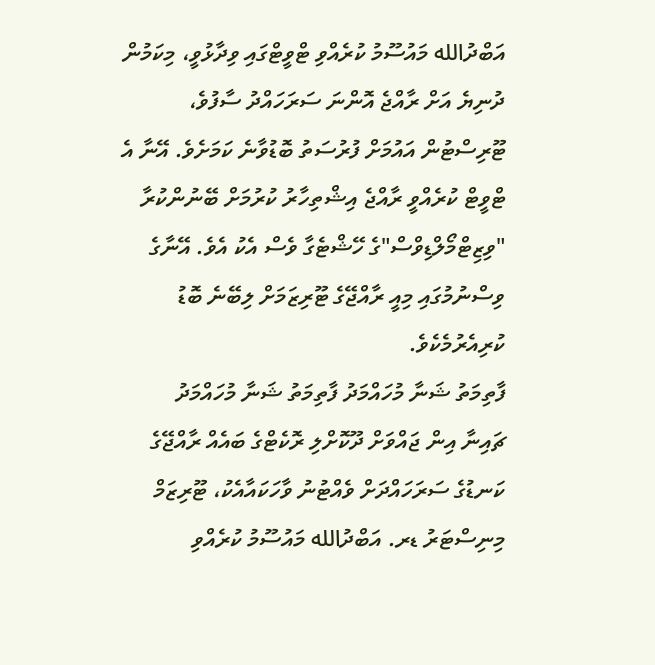އަބްދުالله މައުސޫމު ކުރެއްވި ޓްވީޓްގައި ވިދާޅުވީ، މިކަމުން ދުނިޔެ އަށް ރާއްޖެ އޮންނަ ސަރަހައްދު ސާފުވެ، ޓޫރިސްޓުން އައުމަށް ފުރުސަތު ބޮޑުވާނެ ކަމަށެވެ. އޭނާ އެ ޓްވީޓް ކުރެއްވީ ރާއްޖެ އިޝްތިހާރު ކުރުމަށް ބޭނުންކުރާ "ވިޒިޓްމޯލްޑިވްސް"ގެ ހޭޝްޓެގާ ވެސް އެކު އެވެ. އޭނާގެ ވިސްނުމުގައި މިއީ ރާއްޖޭގެ ޓޫރިޒަމަށް ލިބޭނެ ބޮޑު ކުރިއެރުމެކެވެ.
ފާތިމަތު ޝަނާ މުހައްމަދު ފާތިމަތު ޝަނާ މުހައްމަދު
ޗައިނާ އިން ޖައްވަށް ދޫކޮށްލި ރޮކެޓްގެ ބައެއް ރާއްޖޭގެ ކަނޑުގެ ސަރަހައްދަށް ވެއްޓުނު ވާހަކައާއެކު، ޓޫރިޒަމް މިނިސްޓަރު ޑރ. އަބްދުالله މައުސޫމު ކުރެއްވި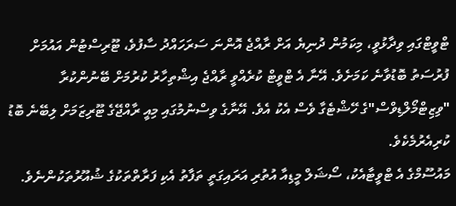ޓްވީޓްގައި ވިދާޅުވީ، މިކަމުން ދުނިޔެ އަށް ރާއްޖެ އޮންނަ ސަރަހައްދު ސާފުވެ، ޓޫރިސްޓުން އައުމަށް ފުރުސަތު ބޮޑުވާނެ ކަމަށެވެ. އޭނާ އެ ޓްވީޓް ކުރެއްވީ ރާއްޖެ އިޝްތިހާރު ކުރުމަށް ބޭނުންކުރާ "ވިޒިޓްމޯލްޑިވްސް"ގެ ހޭޝްޓެގާ ވެސް އެކު އެވެ. އޭނާގެ ވިސްނުމުގައި މިއީ ރާއްޖޭގެ ޓޫރިޒަމަށް ލިބޭނެ ބޮޑު ކުރިއެރުމެކެވެ.
މައުސޫމްގެ އެ ޓްވީޓާއެކު، ސޯޝަލް މީޑިއާ އުތުރި އަރައިގަތީ ތަފާތު އެކި ފަރާތްތަކުގެ ޝުއޫރުތަކުންނެވެ.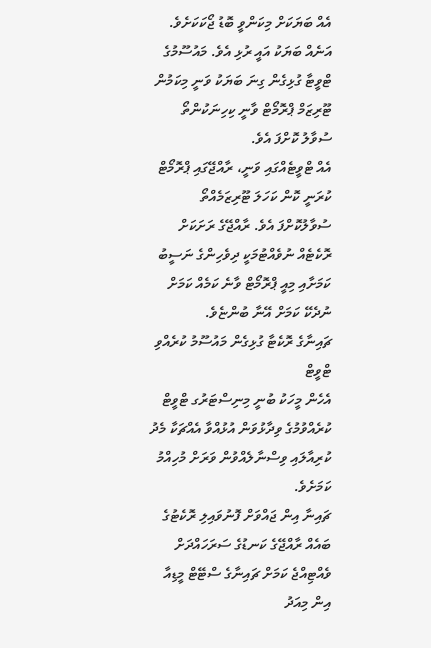އެއް ބަޔަކަށް މިކަންވީ ބޮޑު ޖޯކަކަށެވެ. އަނެއް ބަޔަކު އައީ ރުޅި އެވެ. މައުސޫމުގެ ޓްވީޓާ ގުޅިގެން ގިނަ ބަޔަކު ވަނީ މިކަމުން ޓޫރިޒަމް ޕްރޮމޯޓް ވާނީ ކިހިނަކުންތޯ ސުވާލު ކޮށްފަ އެވެ.
އެއް ޓްވީޓެއްގައި ވަނީ، ރާއްޖޭގައި ޕްރޮމޯޓް ކުރަނީ ކޮން ކަހަލަ ޓޫރިޒަމެއްތޯ ސުވާލުކޮށްފަ އެވެ. ރާއްޖޭގެ ރަށަކަށް ރޮކެޓެއް ނުވެއްޓުމަކީ ދިވެހިންގެ ނަސީބު ކަމަށާއި މިއީ ޕްރޮމޯޓް ވާނެ ކަމެއް ކަމަށް ނުދެކޭ ކަމަށް އޭނާ ބުންޏެވެ.
ޗައިނާގެ ރޮކެޓާ ގުޅިގެން މައުސޫމު ކުރެއްވި ޓްވީޓް
އެހެން މީހަކު ބުނީ މިނިސްޓަރުގ ޓްވީޓް ކުރެއްވުމުގެ ވިދާޅުވަން އުޅުއްވާ އެއްޗަކާ މެދު ކުރިއާލައި ވިސްނާލެއްވުން ވަރަށް މުހިއްމު ކަމަށެވެ.
ޗައިނާ އިން ޖައްވަށް ފޮނުވައިލި ރޮކެޓުގެ ބައެއް ރާއްޖޭގެ ކަނޑުގެ ސަރަހައްދަށް ވެއްޓިއްޖެ ކަމަށް ޗައިނާގެ ސްޓޭޓް މީޑިއާ އިން މިއަދު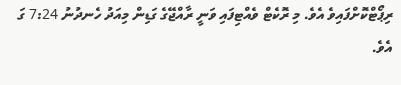ރިޕޯޓްކޮށްފައިވެ އެވެ. މި ރޮކެޓް ވެއްޓިފައި ވަނީ ރާއްޖޭގެ ގަޑިން މިއަދު ހެނދުނު 7:24 ގަ އެވެ.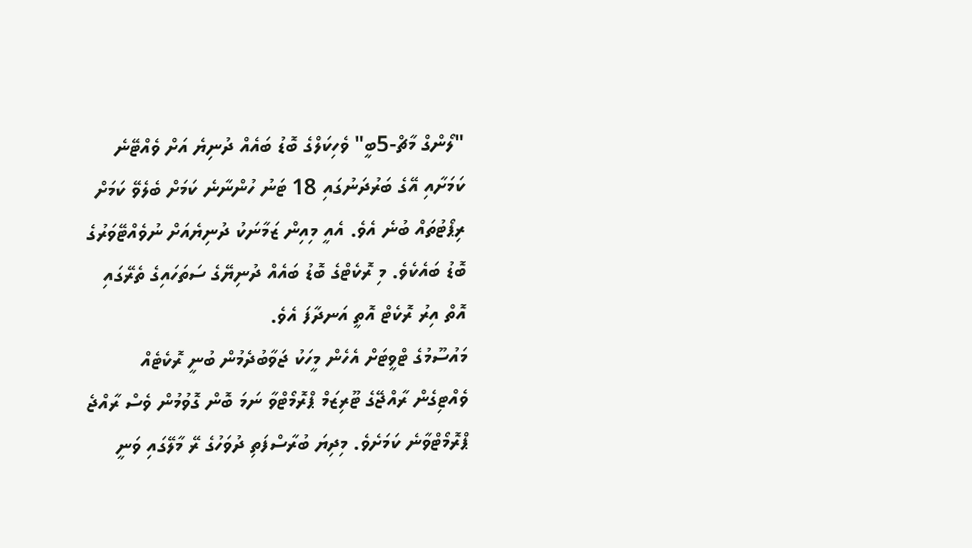"ލޯންގް މާޗް-5ބީ" ވެހިކަލްގެ ބޮޑު ބައެއް ދުނިޔެ އަށް ވެއްޓޭނެ ކަމަށާއި އޭގެ ބަރުދަނުގައި 18 ޓަނު ހުންނާނެ ކަމަށް ބެލެވޭ ކަމަށް ރިޕޯޓުތައް ބުނެ އެވެ. އެއީ މިއިން ޒަމާނަކު ދުނިޔެއަށް ނުވެއްޓޭވަރުގެ ބޮޑު ބައެކެވެ. މި ރޮކެޓްގެ ބޮޑު ބައެއް ދުނިޔޭގެ ސަތަހައިގެ ތެރޭގައި އޮތް އިރު ރޮކެޓް އޮތީ އަނދާފަ އެވެ.
މައުސޫމުގެ ޓްވީޓަށް އެހެން މީހަކު ޖަވާބުދެމުން ބުނީ ރޮކެޓެއް ވެއްޓިގެން ރާއްޖޭގެ ޓޫރިޒަމް ޕްރޮމޯޓްވާ ނަމަ ބޮން ގޮވުމުން ވެސް ރާއްޖެ ޕްރޮމޯޓްވާނެ ކަމަށެވެ. މިދިޔަ ބުރާސްފަތި ދުވަހުގެ ރޭ މާލޭގައި ވަނީ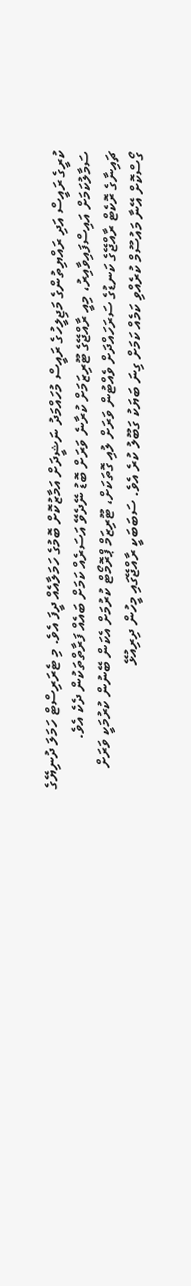ކުރީގެ ރައީސް އަދި ރައްޔިތުންގެ މަޖިލީހުގެ ރައީސް މުހައްމަދު ނަޝީދަށް އަމާޒުކޮށް ބޮމުގެ ހަމަލާއެއް ދީފަ އެވެ. މި ޓެރަރިސްޓް ހަމަލަ ދުނިޔޭގެ ސަމާލުކަމަށް އައިސްފައިވާއިރު، މިއީ ރާއްޖޭގެ ޓޫރިޒަމަށް ކުރާނެ ވަރަށް ބޮޑު ނޭދެވޭ އަސަރެއް ކަމަށް ބައެއް ފަރާތްތަކުން ދެކެ އެވެ.
ޗައިނާގެ ރޮކެޓް ރާއްޖޭގެ ކަނޑުގެ ސަރަހައްދަށް ވެއްޓުން ވަރަށް ލުއި ގޮތަކަށް، ޓޫރިޒަމް ޕްރޮމޯޓް ކުރުމަށް އެކަން ބޭނުން ކުރުމަކީ ވަރަށް ގޯސްކޮށް އޭނާ މައުސޫމް ކުރެއްވި ކަމެއް ކަމަށް ގިނަ ބަޔަކު ގަބޫލު ކުރެ އެވެ. ސަބަބަކީ ރާއްޖޭގައި މީހުން ދިރިއުޅޭ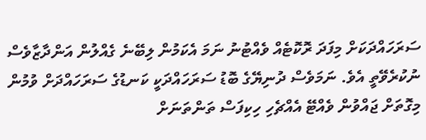ސަރަހައްދަކަށް މިފަދަ ރޮކޮޓެއް ވެއްޓުނު ނަމަ އެކަމުން ލިބޭނެ ގެއްލުން އަންދާޒާވެސް ނުކުރެވޭތީ އެވެ. ނަމަވެސް ދުނިޔޭގެ ބޮޑު ސަރަހައްދަކީ ކަނޑުގެ ސަރަހައްދަށް ވުމުން މިގޮތަށް ޖައްވުން ވެއްޓޭ އެއްޗެހި ހިކިފަސް ތަންތަނަށް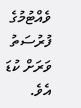ވެއްޓުމުގެ ފުރުސަތު ވަރަށް ކުޑަ އެވެ.